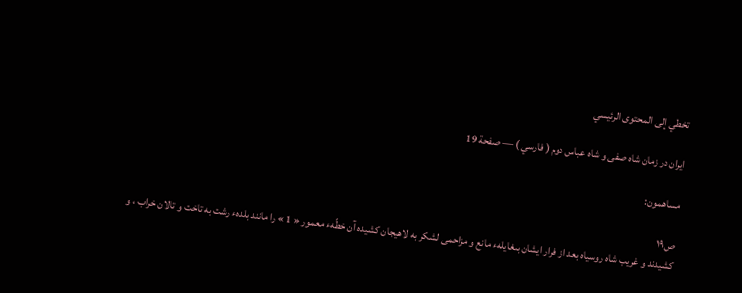تخطي إلى المحتوى الرئيسي

ايران در زمان شاه صفى و شاه عباس دوم ( فارسي ) — صفحة 19

مساهمون:

ص١٩
كشيدند و غريب شاه روسياه بعد از فرار ايشان بىغايلهء مانع و مزاحمى لشكر به لاهيجان كشيده آن خطّهء معمور « 1 » را مانند بلدهء رشت به تاخت و تالان خراب ، و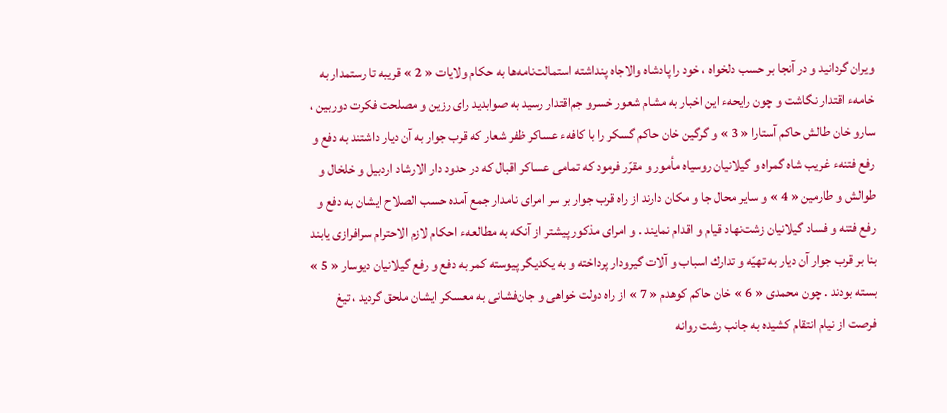ويران گردانيد و در آنجا بر حسب دلخواه ، خود را پادشاه والاجاه پنداشته استمالت‌نامه‌ها به حكام ولايات « 2 » قريبه تا رستمدار به خامهء اقتدار نگاشت و چون رايحهء اين اخبار به مشام شعور خسرو جم‌اقتدار رسيد به صوابديد راى رزين و مصلحت فكرت دوربين ، سارو خان طالش حاكم آستارا « 3 » و گرگين خان حاكم گسكر را با كافهء عساكر ظفر شعار كه قرب جوار به آن ديار داشتند به دفع و رفع فتنهء غريب شاه گمراه و گيلانيان روسياه مأمور و مقرّر فرمود كه تمامى عساكر اقبال كه در حدود دار الارشاد اردبيل و خلخال و طوالش و طارمين « 4 » و ساير محال جا و مكان دارند از راه قرب جوار بر سر امراى نامدار جمع آمده حسب الصلاح ايشان به دفع و رفع فتنه و فساد گيلانيان زشت‌نهاد قيام و اقدام نمايند . و امراى مذكور پيشتر از آنكه به مطالعهء احكام لازم الاحترام سرافرازى يابند بنا بر قرب جوار آن ديار به تهيّه و تدارك اسباب و آلات گيرودار پرداخته و به يكديگر پيوسته كمر به دفع و رفع گيلانيان ديوسار « 5 » بسته بودند . چون محمدى « 6 » خان حاكم كوهدم « 7 » از راه دولت خواهى و جان‌فشانى به معسكر ايشان ملحق گرديد ، تيغ فرصت از نيام انتقام كشيده به جانب رشت روانه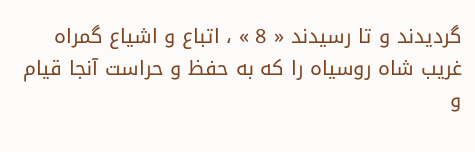گرديدند و تا رسيدند « 8 » ، اتباع و اشياع گمراه غريب شاه روسياه را كه به حفظ و حراست آنجا قيام و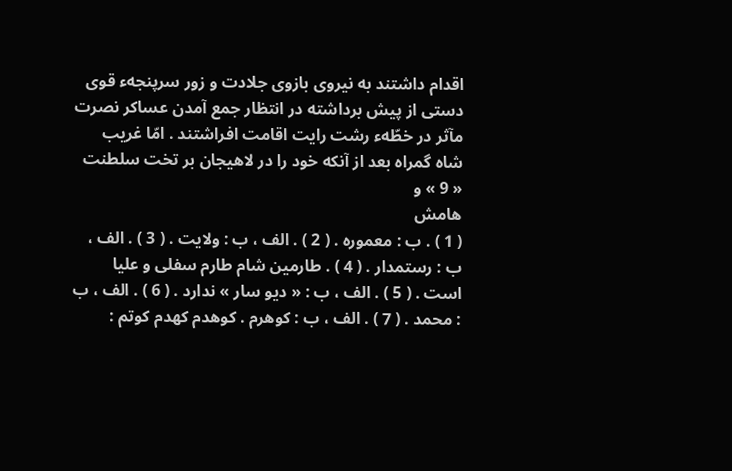اقدام داشتند به نيروى بازوى جلادت و زور سرپنجهء قوى دستى از پيش برداشته در انتظار جمع آمدن عساكر نصرت مآثر در خطّهء رشت رايت اقامت افراشتند . امّا غريب شاه گمراه بعد از آنكه خود را در لاهيجان بر تخت سلطنت « 9 » و
هامش
( 1 ) . ب : معموره . ( 2 ) . الف ، ب : ولايت . ( 3 ) . الف ، ب : رستمدار . ( 4 ) . طارمين شام طارم سفلى و عليا است . ( 5 ) . الف ، ب : « ديو سار » ندارد . ( 6 ) . الف ، ب : محمد . ( 7 ) . الف ، ب : كوهرم . كوهدم كهدم كوتم :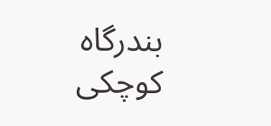بندرگاه كوچكى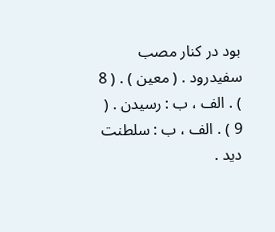بود در كنار مصب سفيدرود . ( معين ) . ( 8 ) . الف ، ب : رسيدن . ( 9 ) . الف ، ب : سلطنت ديد .